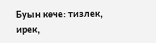Буын көче: тизлек, ирек,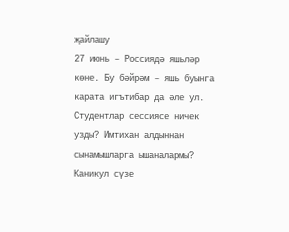җайлашу
27 июнь – Россиядә яшьләр көне. Бу бәйрәм – яшь буынга карата игътибар да әле ул. Студентлар сессиясе ничек узды? Имтихан алдыннан сынамышларга ышаналармы? Каникул сүзе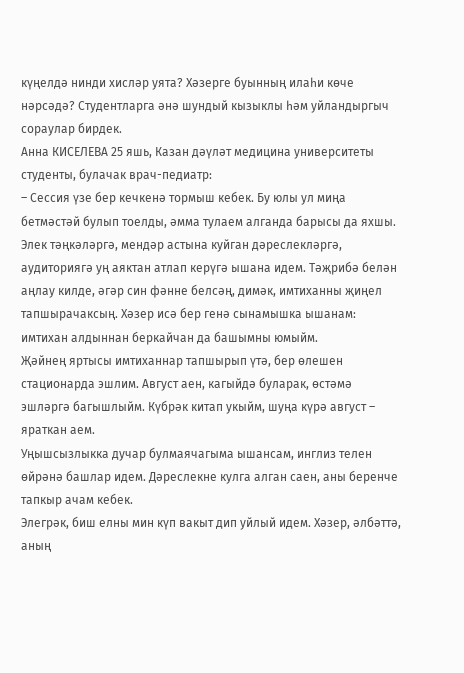күңелдә нинди хисләр уята? Хәзерге буынның илаһи көче нәрсәдә? Студентларга әнә шундый кызыклы һәм уйландыргыч сораулар бирдек.
Анна КИСЕЛЕВА 25 яшь, Казан дәүләт медицина университеты студенты, булачак врач-педиатр:
– Сессия үзе бер кечкенә тормыш кебек. Бу юлы ул миңа бетмәстәй булып тоелды, әмма тулаем алганда барысы да яхшы. Элек тәңкәләргә, мендәр астына куйган дәреслекләргә, аудиториягә уң аяктан атлап керүгә ышана идем. Тәҗрибә белән аңлау килде, әгәр син фәнне белсәң, димәк, имтиханны җиңел тапшырачаксың. Хәзер исә бер генә сынамышка ышанам: имтихан алдыннан беркайчан да башымны юмыйм.
Җәйнең яртысы имтиханнар тапшырып үтә, бер өлешен стационарда эшлим. Август аен, кагыйдә буларак, өстәмә эшләргә багышлыйм. Күбрәк китап укыйм, шуңа күрә август – яраткан аем.
Уңышсызлыкка дучар булмаячагыма ышансам, инглиз телен өйрәнә башлар идем. Дәреслекне кулга алган саен, аны беренче тапкыр ачам кебек.
Элегрәк, биш елны мин күп вакыт дип уйлый идем. Хәзер, әлбәттә, аның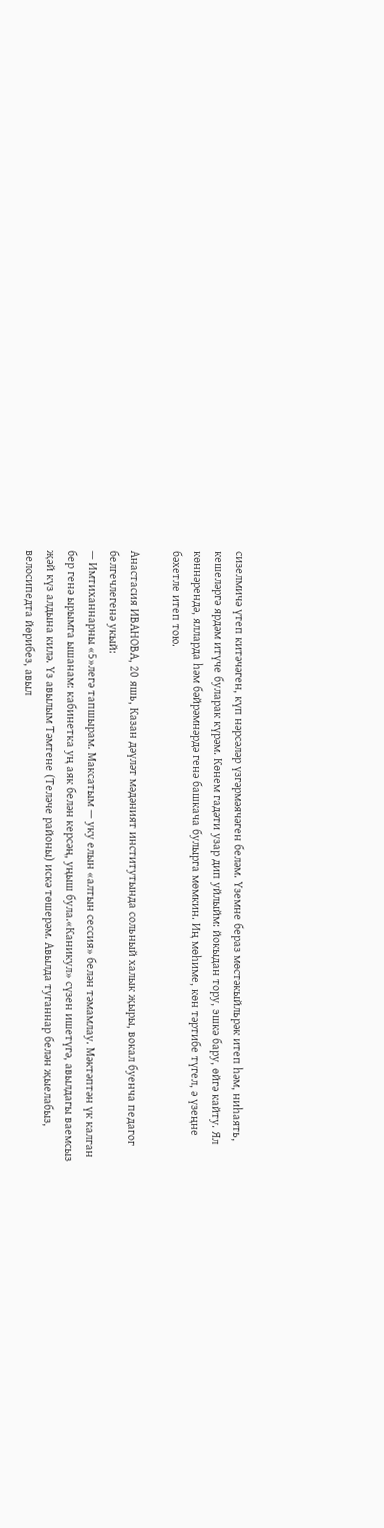сизелмичә үтеп китәчәген, күп нәрсәләр үзгәрмәячәген беләм. Үземне бераз мөстәкыйльрәк итеп һәм, ниһаять, кешеләргә ярдәм итүче буларак күрәм. Көнем гадәти узар дип уйлыйм: йокыдан тору, эшкә бару, өйгә кайту. Ял көннәрендә, ялларда һәм бәйрәмнәрдә генә башкача булырга мөмкин. Иң мөһиме, көн тәртибе түгел, ә үзеңне бәхетле итеп тою.

Анастасия ИВАНОВА, 20 яшь, Казан дәүләт мәдәният институтында сольный халык җыры, вокал буенча педагог белгечлегенә укый:
— Имтиханнарны «5»легә тапшырам. Максатым — уку елын «алтын сессия» белән тәмамлау. Мәктәптән үк калган бер генә ырымга ышанам: кабинетка уң аяк белән керсәң, уңыш була.«Каникул» сүзен ишетүгә, авылдагы ваемсыз җәй күз алдына килә. Үз авылым Тәмтене (Теләче районы) искә төшерәм. Авылда туганнар белән җыелабыз, велосипедта йөрибез, авыл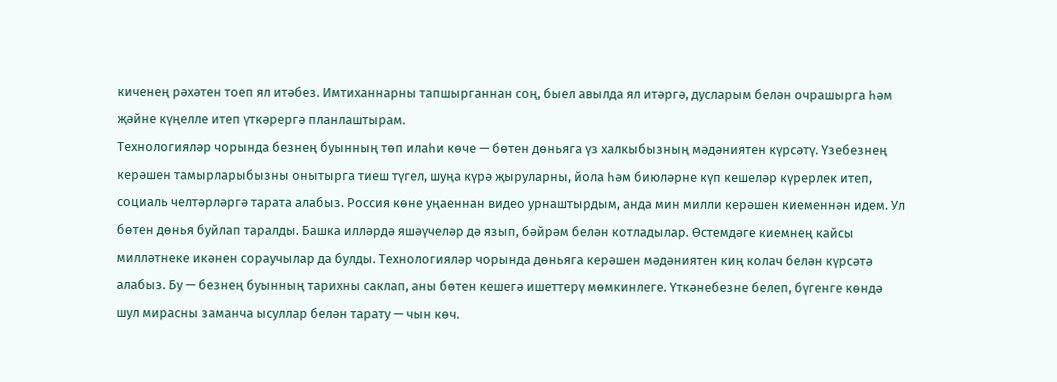киченең рәхәтен тоеп ял итәбез. Имтиханнарны тапшырганнан соң, быел авылда ял итәргә, дусларым белән очрашырга һәм җәйне күңелле итеп үткәрергә планлаштырам.
Технологияләр чорында безнең буынның төп илаһи көче — бөтен дөньяга үз халкыбызның мәдәниятен күрсәтү. Үзебезнең керәшен тамырларыбызны онытырга тиеш түгел, шуңа күрә җыруларны, йола һәм биюләрне күп кешеләр күрерлек итеп, социаль челтәрләргә тарата алабыз. Россия көне уңаеннан видео урнаштырдым, анда мин милли керәшен киеменнән идем. Ул бөтен дөнья буйлап таралды. Башка илләрдә яшәүчеләр дә язып, бәйрәм белән котладылар. Өстемдәге киемнең кайсы милләтнеке икәнен сораучылар да булды. Технологияләр чорында дөньяга керәшен мәдәниятен киң колач белән күрсәтә алабыз. Бу — безнең буынның тарихны саклап, аны бөтен кешегә ишеттерү мөмкинлеге. Үткәнебезне белеп, бүгенге көндә шул мирасны заманча ысуллар белән тарату — чын көч.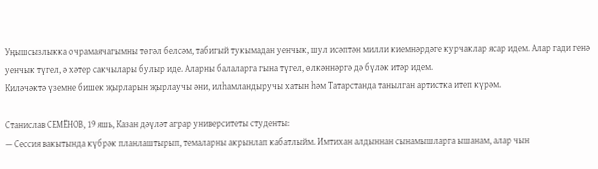Уңышсызлыкка очрамаячагымны төгәл белсәм, табигый тукымадан уенчык, шул исәптән милли киемнәрдәге курчаклар ясар идем. Алар гади генә уенчык түгел, ә хәтер сакчылары булыр иде. Аларны балаларга гына түгел, өлкәннәргә дә бүләк итәр идем.
Киләчәктә үземне бишек җырларын җырлаучы әни, илһамландыручы хатын һәм Татарстанда танылган артистка итеп күрәм.

Станислав СЕМЁНОВ, 19 яшь, Казан дәүләт аграр университеты студенты:
— Сессия вакытында күбрәк планлаштырып, темаларны акрынлап кабатлыйм. Имтихан алдыннан сынамышларга ышанам, алар чын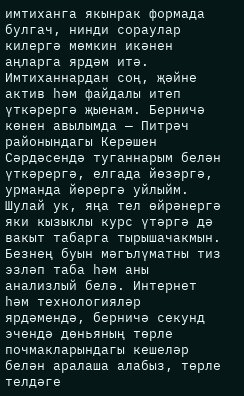имтиханга якынрак формада булгач, нинди сораулар килергә мөмкин икәнен аңларга ярдәм итә.
Имтиханнардан соң, җәйне актив һәм файдалы итеп үткәрергә җыенам. Берничә көнен авылымда — Питрәч районындагы Керәшен Сәрдәсендә туганнарым белән үткәрергә, елгада йөзәргә, урманда йөрергә уйлыйм. Шулай ук, яңа тел өйрәнергә яки кызыклы курс үтәргә дә вакыт табарга тырышачакмын.
Безнең буын мәгълүматны тиз эзләп таба һәм аны анализлый белә. Интернет һәм технологияләр ярдәмендә, берничә секунд эчендә дөньяның төрле почмакларындагы кешеләр белән аралаша алабыз, төрле телдәге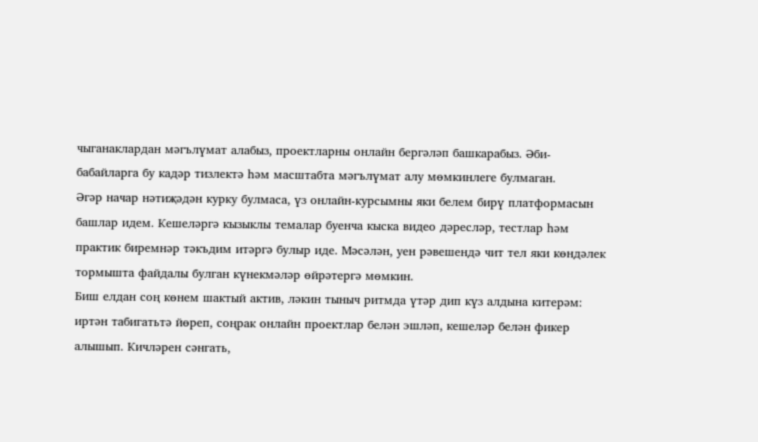чыганаклардан мәгълүмат алабыз, проектларны онлайн бергәләп башкарабыз. Әби-бабайларга бу кадәр тизлектә һәм масштабта мәгълүмат алу мөмкинлеге булмаган.
Әгәр начар нәтиҗәдән курку булмаса, үз онлайн-курсымны яки белем бирү платформасын башлар идем. Кешеләргә кызыклы темалар буенча кыска видео дәресләр, тестлар һәм практик биремнәр тәкъдим итәргә булыр иде. Мәсәлән, уен рәвешендә чит тел яки көндәлек тормышта файдалы булган күнекмәләр өйрәтергә мөмкин.
Биш елдан соң көнем шактый актив, ләкин тыныч ритмда үтәр дип күз алдына китерәм: иртән табигатьтә йөреп, соңрак онлайн проектлар белән эшләп, кешеләр белән фикер алышып. Кичләрен сәнгать,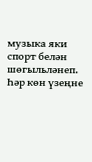музыка яки спорт белән шөгыльләнеп. Һәр көн үзеңне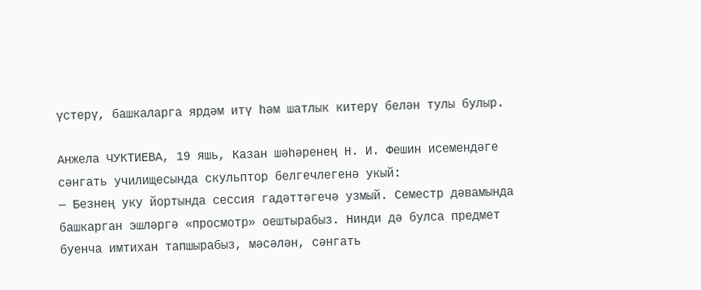үстерү, башкаларга ярдәм итү һәм шатлык китерү белән тулы булыр.

Анжела ЧУКТИЕВА, 19 яшь, Казан шәһәренең Н. И. Фешин исемендәге сәнгать училищесында скульптор белгечлегенә укый:
— Безнең уку йортында сессия гадәттәгечә узмый. Семестр дәвамында башкарган эшләргә «просмотр» оештырабыз. Нинди дә булса предмет буенча имтихан тапшырабыз, мәсәлән, сәнгать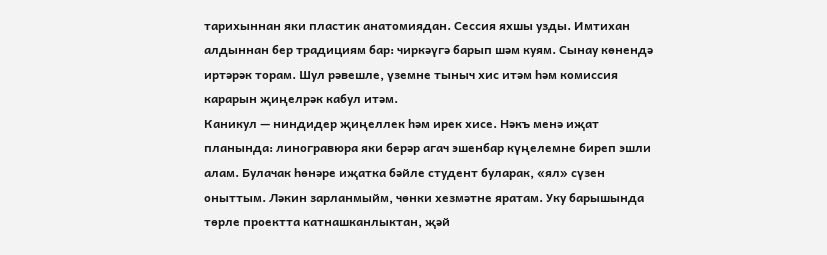тарихыннан яки пластик анатомиядан. Сессия яхшы узды. Имтихан алдыннан бер традициям бар: чиркәүгә барып шәм куям. Сынау көнендә иртәрәк торам. Шул рәвешле, үземне тыныч хис итәм һәм комиссия карарын җиңелрәк кабул итәм.
Каникул — ниндидер җиңеллек һәм ирек хисе. Нәкъ менә иҗат планында: линогравюра яки берәр агач эшенбар күңелемне биреп эшли алам. Булачак һөнәре иҗатка бәйле студент буларак, «ял» сүзен оныттым. Ләкин зарланмыйм, чөнки хезмәтне яратам. Уку барышында төрле проектта катнашканлыктан, җәй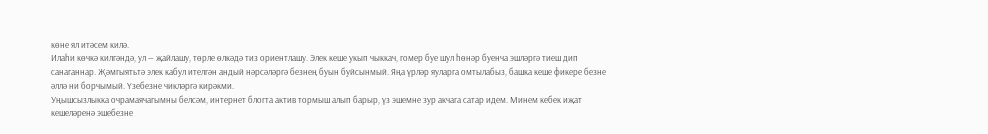көне ял итәсем килә.
Илаһи көчкә килгәндә, ул — җайлашу, төрле өлкәдә тиз ориентлашу. Элек кеше укып чыккач, гомер буе шул һөнәр буенча эшләргә тиеш дип санаганнар. Җәмгыятьтә элек кабул ителгән андый нәрсәләргә безнең буын буйсынмый. Яңа үрләр яуларга омтылабыз, башка кеше фикере безне әллә ни борчымый. Үзебезне чикләргә кирәкми.
Уңышсызлыкка очрамаячагымны белсәм, интернет блогта актив тормыш алып барыр, үз эшемне зур акчага сатар идем. Минем кебек иҗат кешеләренә эшебезне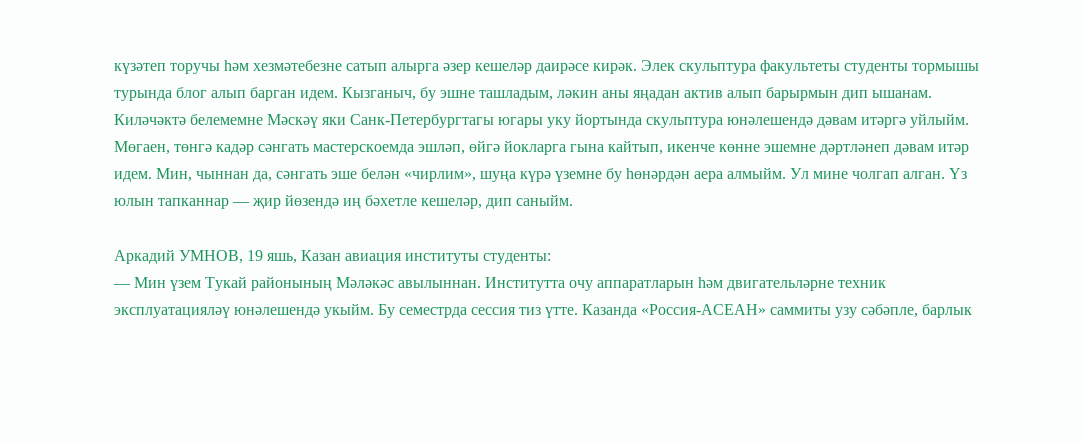күзәтеп торучы һәм хезмәтебезне сатып алырга әзер кешеләр даирәсе кирәк. Элек скульптура факультеты студенты тормышы турында блог алып барган идем. Кызганыч, бу эшне ташладым, ләкин аны яңадан актив алып барырмын дип ышанам.
Киләчәктә белемемне Мәскәү яки Санк-Петербургтагы югары уку йортында скульптура юнәлешендә дәвам итәргә уйлыйм. Мөгаен, төнгә кадәр сәнгать мастерскоемда эшләп, өйгә йокларга гына кайтып, икенче көнне эшемне дәртләнеп дәвам итәр идем. Мин, чыннан да, сәнгать эше белән «чирлим», шуңа күрә үземне бу һөнәрдән аера алмыйм. Ул мине чолгап алган. Үз юлын тапканнар — җир йөзендә иң бәхетле кешеләр, дип саныйм.

Аркадий УМНОВ, 19 яшь, Казан авиация институты студенты:
— Мин үзем Тукай районының Мәләкәс авылыннан. Институтта очу аппаратларын һәм двигательләрне техник эксплуатацияләү юнәлешендә укыйм. Бу семестрда сессия тиз үтте. Казанда «Россия-АСЕАН» саммиты узу сәбәпле, барлык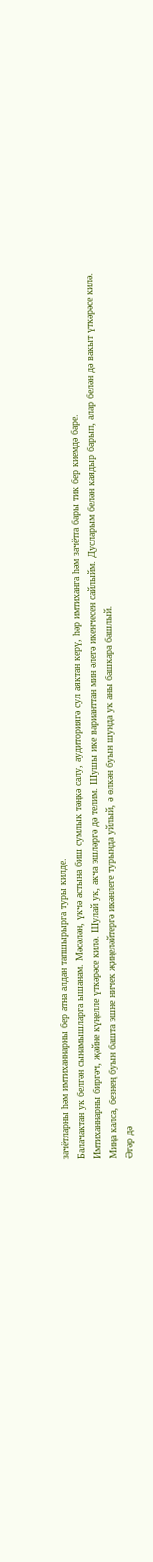зачётларны һәм имтиханнарны бер атна алдан тапшырырга туры килде.
Балачактан ук белгән сынамышларга ышанам. Мәсәлән, үкчә астына биш сумлык тәңкә салу, аудиториягә сул аяктан керү, һәр имтиханга һәм зачётrа бары тик бер киемдә барe.
Имтиханнарны биргәч, җәйне күңелле үткәрәсе килә. Шулай ук, акча эшләргә дә телим. Шушы ике варианттан мин әлегә икенчесен сайлыйм. Дусларым белән каядыр барып, алар белән дә вакыт үткәрәсе килә.
Миңа калса, безнең буын башта эшне ничек җиңеләйтергә икәнлеге турында уйлый, ә өлкән буын шунда ук аны башкара башлый.
Әгәр дә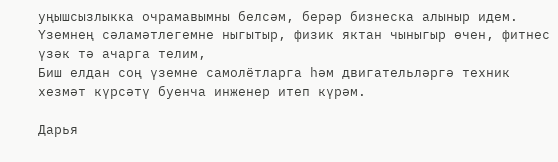уңышсызлыкка очрамавымны белсәм, берәр бизнеска алыныр идем. Үземнең сәламәтлегемне ныгытыр, физик яктан чыныгыр өчен, фитнес үзәк тә ачарга телим,
Биш елдан соң үземне самолётларга һәм двигательләргә техник хезмәт күрсәтү буенча инженер итеп күрәм.

Дарья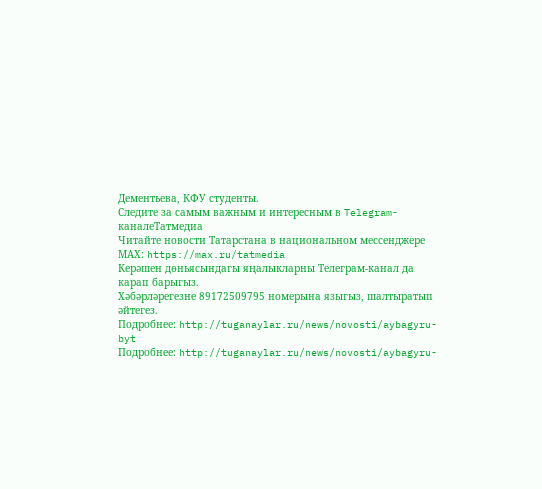Дементьева, КФУ студенты.
Следите за самым важным и интересным в Telegram-каналеТатмедиа
Читайте новости Татарстана в национальном мессенджере MАХ: https://max.ru/tatmedia
Керәшен дөньясындагы яңалыкларны Телеграм-канал да карап барыгыз.
Хәбәрләрегезне 89172509795 номерына языгыз, шалтыратып әйтегез.
Подробнее: http://tuganaylar.ru/news/novosti/aybagyru-byt
Подробнее: http://tuganaylar.ru/news/novosti/aybagyru-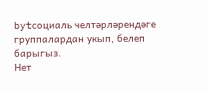bytсоциаль челтәрләрендәге группалардан укып, белеп барыгыз.
Нет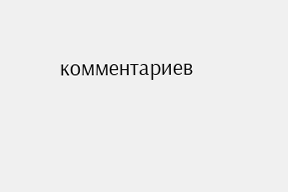комментариев